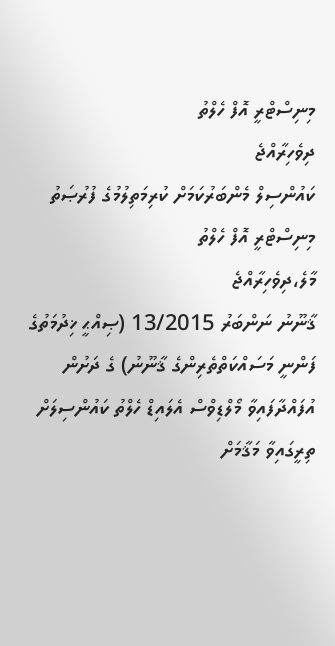މިނިސްޓްރީ އޮފް ހެލްތު
ދިވެހިރާއްޖެ
ކައުންސިލް މެންބަރުކަމަށް ކުރިމަތިލުމުގެ ފުރުޞަތު
މިނިސްޓްރީ އޮފް ހެލްތު
މާލެ،ދިވެހިރާއްޖެ
ޤާނޫނު ނަންބަރު 13/2015 (ޞިއްޙީ ޚިދުމަތުގެ ފަންނީ މަސައްކަތްތެރިންގެ ޤާނޫނު) ގެ ދަށުން އުފައްދާފައިވާ މޯލްޑިވްސް އެލައިޑް ހެލްތު ކައުންސިލަށް ތިރީގައިވާ މަޤާމަށް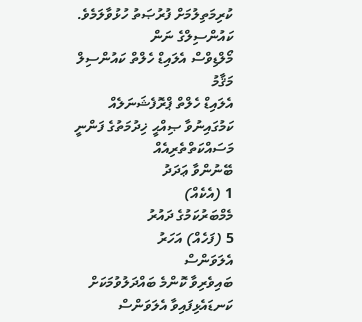ކުރިމަތިލުމަށް ފުރުޞަތު ހުޅުވާލަމެވެ.
ކައުންސިލްގެ ނަން
މޯލްޑިވްސް އެލައިޑް ހެލްތް ކައުންސިލް
މަޤާމު
އެލައިޑް ހެލްތް ޕްރޮފެޝަނަލެއް ކަމުގައިނުވާ ޞިއްޙީ ޚިދުމަތުގެ ފަންނީ މަސައްކަތްތެރިއެއް
ބޭނުންވާ ޢަދަދު
1 (އެކެއް)
މެމްބަރުކަމުގެ ދައުރު
5 (ފަހެއް) އަހަރު
އެލަވަންސް
ބައިވެރިވާ ކޮންމެ ބައްދަލުވުމަކަށް ކަނޑައެޅިފައިވާ އެލަވަންސް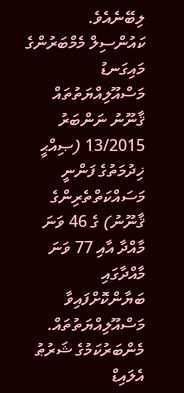ލިބޭނެއެވެ.
ކައުންސިލް މެމްބަރުންގެ މައިގަނޑު މަސްއޫލިއްޔަތުތައް
ޤާނޫނު ނަންބަރު 13/2015 (ޞިއްޙީ ޚިދުމަތުގެ ފަންނީ މަސައްކަތްތެރިންގެ ޤާނޫނު) ގެ 46 ވަނަ މާއްދާ އާއި 77 ވަނަ މާއްދާގައި ބަޔާންކޮށްފައިވާ މަސްއޫލިއްޔަތުތައް.
މެންބަރުކަމުގެ ޝަރުޠު
އެލައިޑް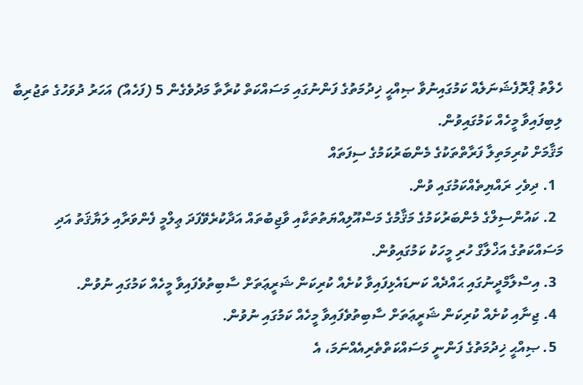ހެލްތު ޕްރޮފެޝަނަލެއް ކަމުގައިނުވާ ޞިއްޙީ ޚިދުމަތުގެ ފަންނުގައި މަސައްކަތް ކުރާތާ މަދުވެގެން 5 (ފަހެއް) އަހަރު ދުވަހުގެ ތަޖުރިބާ ލިބިފައިވާ މީހެއް ކަމުގައިވުން.
މަޤާމަށް ކުރިމަތިލާ ފަރާތްތަކުގެ މެންބަރުކަމުގެ ސިފަތައް
  1. ދިވެހި ރައްޔިތެއްކަމުގައި ވުން.
  2. ކައުންސިލްގެ މެންބަރުކަމުގެ މަޤާމުގެ މަސްއޫލިއްޔަތުތަކާއި ވާޖިބުތައް އަދާކުރެވޭފަދަ ޢިލްމީ ފެންވަރާއި ލަޔާޤަތު އަދި މަސައްކަތުގެ އަޚްލާގް ހުރި މީހަކު ކަމުގައިވުން.
  3. އިސްލާމްދީނުގައި ޙައްދެއް ކަނޑައެޅިފައިވާ ކުށެއް ކުރިކަން ޝަރީޢަތަށް ސާބިތުވެފައިވާ މީހެއް ކަމުގައި ނުވުން.
  4. ޖިނާއި ކުށެއް ކުރިކަން ޝަރީޢަތަށް ސާބިތުވެފައިވާ މީހެއް ކަމުގައި ނުވުން.
  5. ޞިއްޙީ ޚިދުމަތުގެ ފަންނީ މަސައްކަތްތެރިއެއްނަމަ، އެ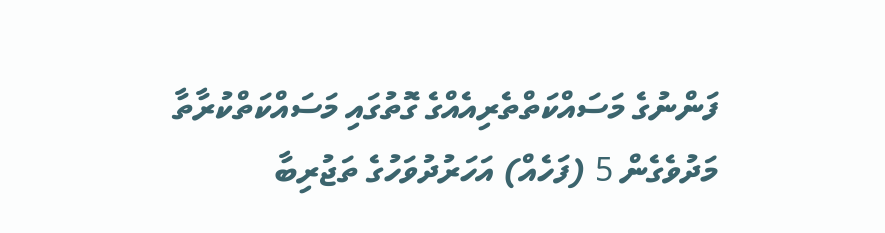ފަންނުގެ މަސައްކަތްތެރިއެއްގެ ގޮތުގައި މަސައްކަތްކުރާތާ މަދުވެގެން 5 (ފަހެއް) އަހަރުދުވަހުގެ ތަޖުރިބާ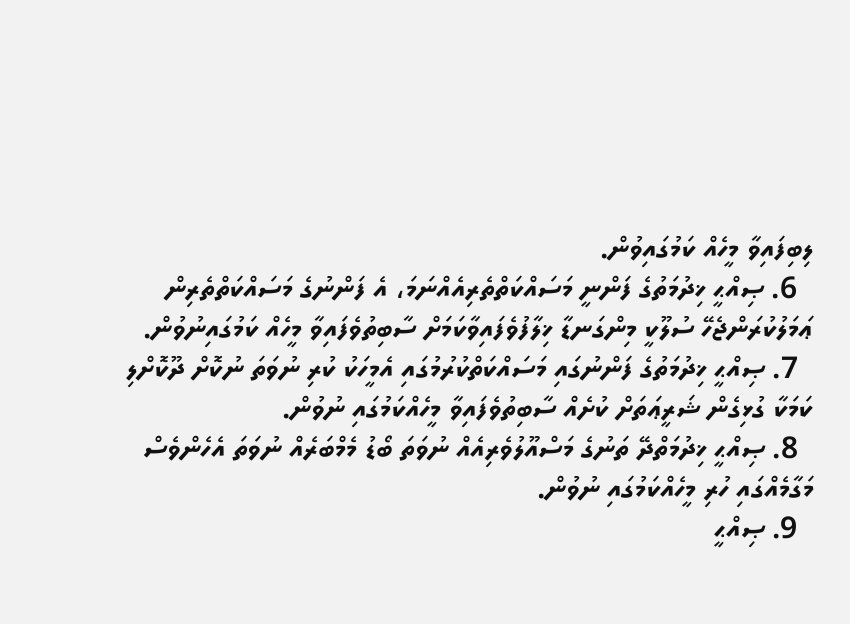ލިބިފައިވާ މީހެއް ކަމުގައިވުން.
  6. ޞިއްޙީ ޚިދުމަތުގެ ފަންނީ މަސައްކަތްތެރިއެއްނަމަ، އެ ފަންނުގެ މަސައްކަތްތެރިން ޢަމަލުކުރަންޖެހޭ ސުލޫކީ މިންގަނޑާ ޚިލާފުވެފައިވާކަމަށް ސާބިތުވެފައިވާ މީހެއް ކަމުގައިނުވުން.
  7. ޞިއްޙީ ޚިދުމަތުގެ ފަންނުގައި މަސައްކަތްކުރުމުގައި އެމީހަކު ކުރި ނުވަތަ ނުކޮށް ދޫކޮށްލި ކަމަކާ ގުޅިގެން ޝަރީޢަތަށް ކުށެއް ސާބިތުވެފައިވާ މީހެއްކަމުގައި ނުވުން.
  8. ޞިއްޙީ ޚިދުމަތްދޭ ތަނުގެ މަސްއޫލުވެރިއެއް ނުވަތަ ބޯޑު މެމްބަރެއް ނުވަތަ އެހެންވެސް މަގާމެއްގައި ހުރި މީހެއްކަމުގައި ނުވުން.
  9. ޞިއްޙީ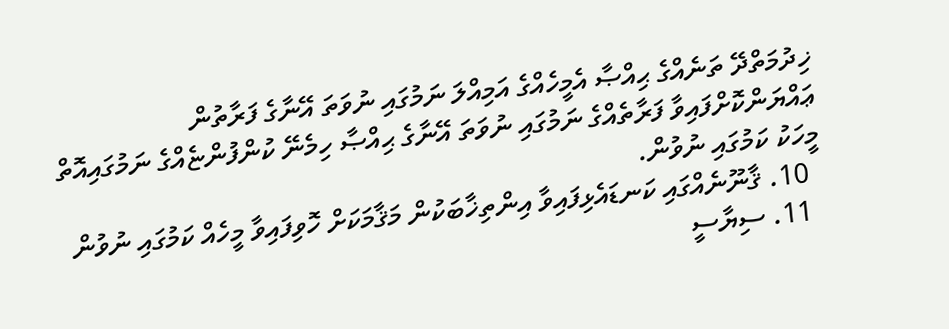ޚިދުމަތްދޭ ތަނެއްގެ ޙިއްޞާ އެމީހެއްގެ އަމިއްލަ ނަމުގައި ނުވަތަ އޭނާގެ ފަރާތުން ޢައްޔަންކޮށްފައިވާ ފަރާތެއްގެ ނަމުގައި ނުވަތަ އޭނާގެ ޙިއްޞާ ހިމެނޭ ކުންފުންޏެއްގެ ނަމުގައިއޮތް މީހަކު ކަމުގައި ނުވުން.
  10. ޤާނޫނެއްގައި ކަނޑައެޅިފައިވާ އިންތިޚާބަކުން މަޤާމަކަށް ހޮވިފައިވާ މީހެއް ކަމުގައި ނުވުން
  11. ސިޔާސީ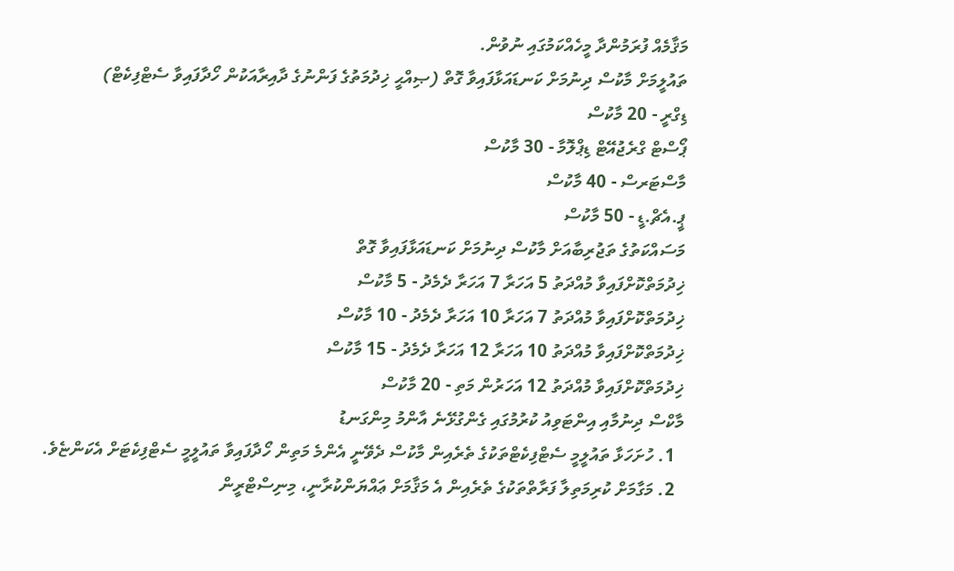މަޤާމެއް ފުރަމުންދާ މީހެއްކަމުގައި ނުވުން.
ތައުލީމަށް މާކުސް ދިނުމަށް ކަނޑައަޅާފައިވާ ގޮތް (ޞިއްޙީ ޚިދުމަތުގެ ފަންނުގެ ދާއިރާއަކުން ހޯދާފައިވާ ސެޓްފިކެޓް)
ޑިގްރީ - 20 މާކުސް
ޕޯސްޓް ގްރެޖުއޭޓް ޑިޕްލޮމާ - 30 މާކުސް
މާސްޓަރސް - 40 މާކުސް
ޕީ.އެޗް.ޑީ - 50 މާކުސް
މަސައްކަތުގެ ތަޖުރިބާއަށް މާކުސް ދިނުމަށް ކަނޑައަޅާފައިވާ ގޮތް
ޚިދުމަތްކޮށްފައިވާ މުއްދަތު 5 އަހަރާ 7 އަހަރާ ދެމެދު - 5 މާކުސް
ޚިދުމަތްކޮށްފައިވާ މުއްދަތު 7 އަހަރާ 10 އަހަރާ ދެމެދު - 10 މާކުސް
ޚިދުމަތްކޮށްފައިވާ މުއްދަތު 10 އަހަރާ 12 އަހަރާ ދެމެދު - 15 މާކުސް
ޚިދުމަތްކޮށްފައިވާ މުއްދަތު 12 އަހަރުން މަތި - 20 މާކުސް
މާކްސް ދިނުމާއި އިންޓަވިއު ކުރުމުގައި ގެންގުޅޭނެ އާންމު މިންގަނޑު
  1. ހުށަހަޅާ ތައުލީމީ ސެޓްފިކެޓްތަކުގެ ތެރެއިން މާކުސް ދެވޭނީ އެންމެ މަތިން ހޯދާފައިވާ ތައުލީމީ ސެޓްފިކެޓަށް އެކަންޏެވެ.
  2. މަގާމަށް ކުރިމަތިލާ ފަރާތްތަކުގެ ތެރެއިން އެ މަޤާމަށް ޢައްޔަންކުރާނީ، މިނިސްޓްރީން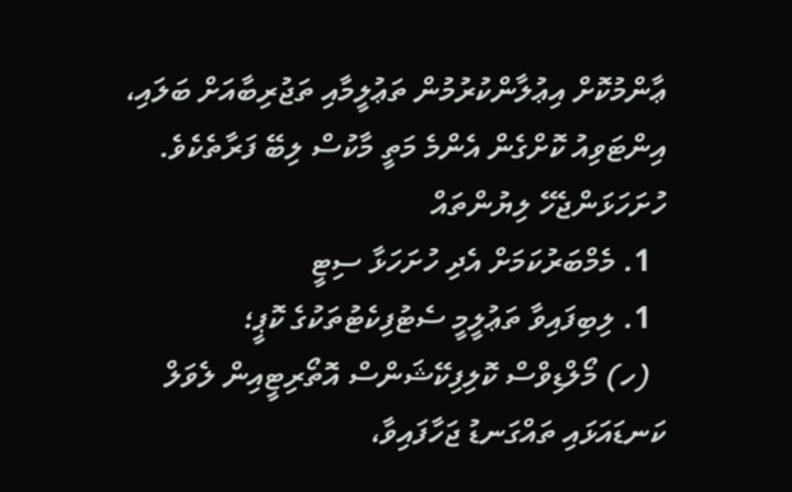ޢާންމުކޮށް އިޢުލާންކުރުމުން ތަޢުލީމާއި ތަޖުރިބާއަށް ބަލައި، އިންޓަވިއު ކޮށްގެން އެންމެ މަތީ މާކުސް ލިބޭ ފަރާތެކެވެ.
ހުށަހަޅަންޖެހޭ ލިޔުންތައް
  1. މެމްބަރުކަމަށް އެދި ހުށަހަޅާ ސިޓީ
  1. ލިބިފައިވާ ތަޢުލީމީ ސެޓުފިކެޓުތަކުގެ ކޮޕީ؛
  (ހ) މޯލްޑިވްސް ކޮލިފިކޭޝަންސް އޮތޯރިޓީއިން ލެވަލް ކަނޑައަޅައި ތައްގަނޑު ޖަހާފައިވާ،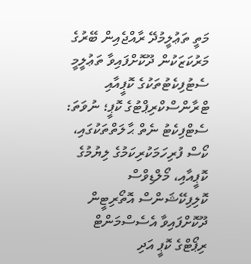މަތީ ތަޢުލީމުދޭ ރާއްޖެއިން ބޭރުގެ މަރުކަޒަކުން ދޫކޮށްފައިވާ ތަޢުލީމީ ސެޓުފިކެޓުތަކުގެ ކޮޕީއާއި ޓްރާންސްކްރިޕްޓުގެ ކޮޕީ؛ ނުވަތަ: ސެޓްފިކެޓު ނެތް ޙާލަތްތަކުގައި، ކޯސް ފުރިހަމަކުރިކަމުގެ ލިޔުމުގެ ކޮޕީއާއި، މޯލްޑިވްސް ކޮލިފިކޭޝަންސް އޮތޯރިޓީން ދޫކޮށްފައިވާ އެސެސްމަންޓް ރިޕޯޓްގެ ކޮޕީ އަދި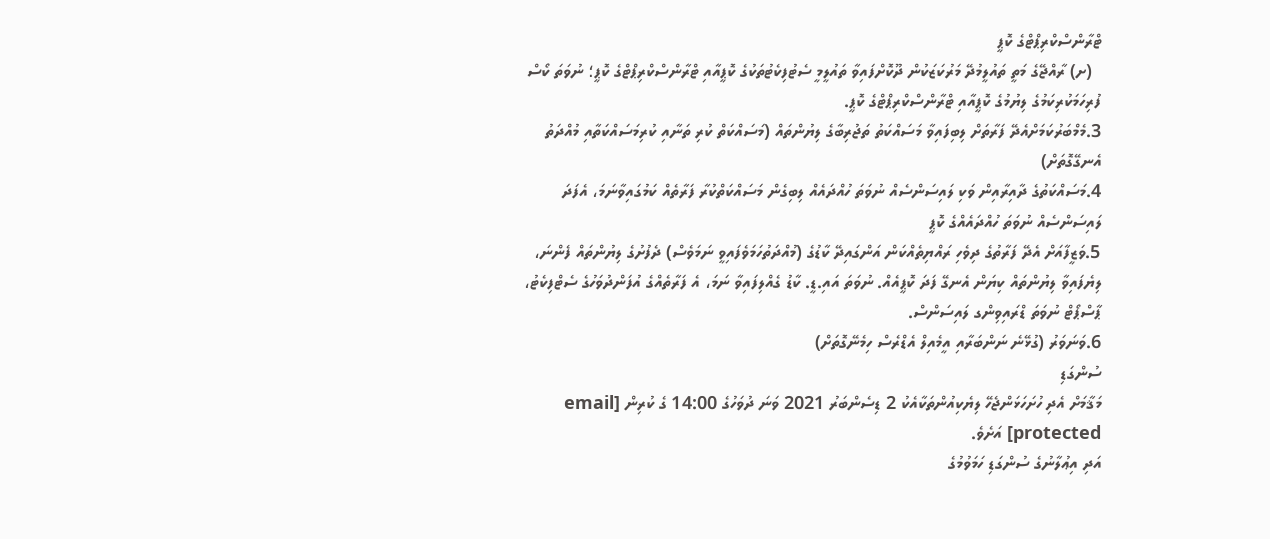ޓްރާންސްކްރިޕްޓްގެ ކޮޕީ
  (ށ) ރާއްޖޭގެ މަތީ ތައުލީމުދޭ މަރުކަޒަކުން ދޫކޮށްފައިވާ ތައުލީމީ ސެޓުފިކެޓުތަކުގެ ކޮޕީއާއި ޓްރާންސްކްރިޕްޓްގެ ކޮޕީ؛ ނުވަތަ ކޯސް ފުރިހަމަކުރިކަމުގެ ލިޔުމުގެ ކޮޕީއާއި ޓްރާންސްކްރިޕްޓްގެ ކޮޕީ.
3.މެމްބަރުކަމަށްއެދޭ ފަރާތަށް ލިބިފައިވާ މަސައްކަތު ތަޖުރިބާގެ ލިޔުންތައް (މަސައްކަތް ކުރި ތަނާއި ކުރިމަސައްކަތާއި މުއްދަތު އެނގޭގޮތަށް)
4.މަސައްކަތުގެ ދާއިރާއިން ވަކި ލައިސަންސެއް ނުވަތަ ހުއްދައެއް ލިބިގެން މަސައްކަތްކުރާ ފަރާތެއް ކަމުގައިވާނަމަ، އެފަދަ ލައިސަންސެއް ނުވަތަ ހުއްދައެއްގެ ކޮޕީ
5.ވަޒީފާއަށް އެދޭ ފަރާތުގެ ދިވެހި ރައްޔިތެއްކަން އަންގައިދޭ ކާޑުގެ (މުއްދަތުހަމަވެފައިވީ ނަމަވެސް) ދެފުށުގެ ލިޔުންތައް ފެންނަ، ލިޔެފައިވާ ލިޔުންތައް ކިޔަން އެނގޭ ފަދަ ކޮޕީއެއް. ނުވަތަ އައި.ޑީ. ކާޑު ގެއްލިފައިވާ ނަމަ، އެ ފަރާތެއްގެ އުފަންދުވަހުގެ ސެޓްފިކެޓު، ޕާސްޕޯޓް ނުވަތަ ޑްރައިވިންގ ލައިސަންސް.
6.ވަނަވަރު (ގުޅޭނެ ނަންބަރާއި އީމެއިލް އެޑްރެސް ހިމެނޭގޮތަށް)
ސުންގަޑި
މަޤާމަށް އެދި ހުށަހަޅަންޖެހޭ ލިޔެކިއުންތަކާއެކު 2 ޑިސެންބަރު 2021 ވަނަ ދުވަހުގެ 14:00 ގެ ކުރިން [email protected] އަށެވެ.
އަދި އިޢުލާނުގެ ސުންގަޑި ހަމަވުމުގެ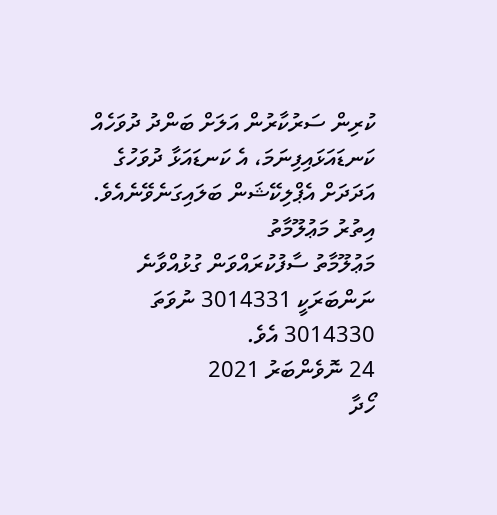ކުރިން ސަރުކާރުން އަލަށް ބަންދު ދުވަހެއް ކަނޑައަޅައިފިނަމަ، އެ ކަނޑައަޅާ ދުވަހުގެ އަދަދަށް އެޕްލިކޭޝަން ބަލައިގަނެވޭނެއެވެ.
އިތުރު މަޢުލޫމާތު
މަޢުލޫމާތު ސާފުކުރައްވަން ގުޅުއްވާނެ ނަންބަރަކީ 3014331 ނުވަތަ 3014330 އެވެ.
24 ނޮވެންބަރު 2021
ހޯދާ